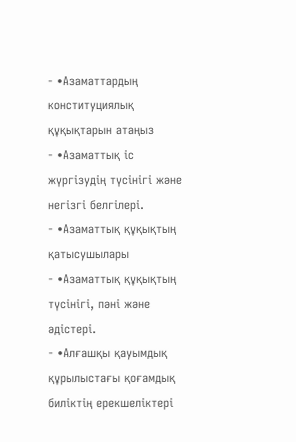- •Азаматтардың конституциялық құқықтарын атаңыз
- •Азаматтық іс жүргізудің түсінігі және негізгі белгілері.
- •Азаматтық құқықтың қатысушылары
- •Азаматтық құқықтың түсінігі, пәні және әдістері.
- •Алғашқы қауымдық құрылыстағы қоғамдық билiктiң ерекшелiктерi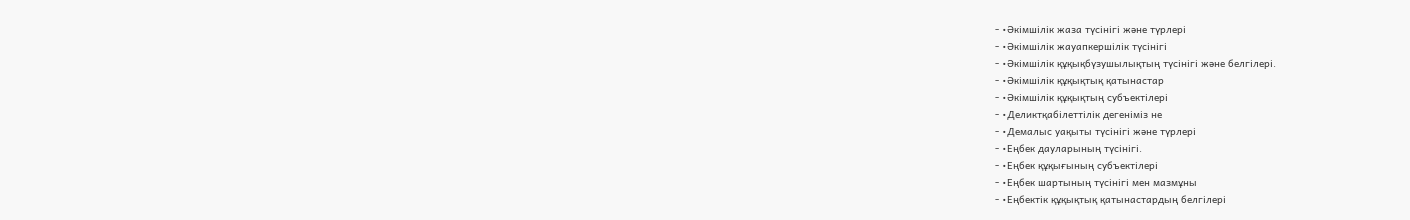- •Әкімшілік жаза түсінігі және түрлері
- •Әкімшілік жауапкершілік түсінігі
- •Әкімшілік құқықбүзушылықтың түсінігі және белгілері.
- •Әкімшілік құқықтық қатынастар
- •Әкімшілік құқықтың субъектілері
- •Деликтқабілеттілік дегеніміз не
- •Демалыс уақыты түсінігі және түрлері
- •Еңбек дауларының түсінігі.
- •Еңбек құқығының субъектілері
- •Еңбек шартының түсінігі мен мазмұны
- •Еңбектік құқықтық қатынастардың белгілері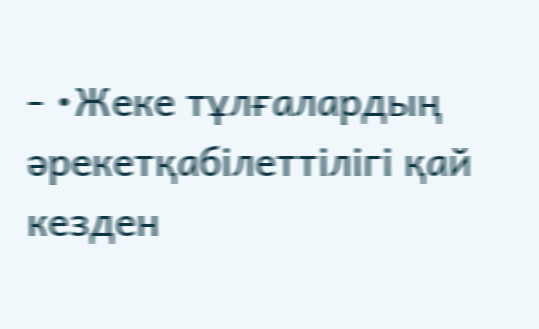- •Жеке тұлғалардың әрекетқабілеттілігі қай кезден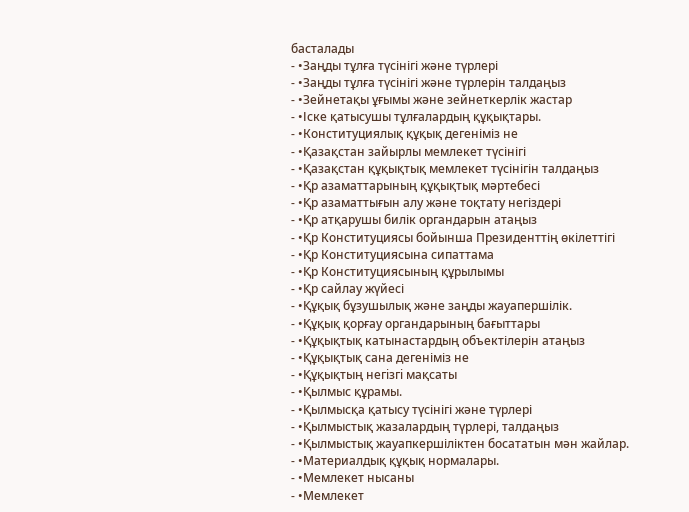басталады
- •Заңды тұлға түсінігі және түрлері
- •Заңды тұлға түсінігі және түрлерін талдаңыз
- •Зейнетақы ұғымы және зейнеткерлік жастар
- •Іске қатысушы тұлғалардың құқықтары.
- •Конституциялық құқық дегеніміз не
- •Қазақстан зайырлы мемлекет түсінігі
- •Қазақстан құқықтық мемлекет түсінігін талдаңыз
- •Қр азаматтарының құқықтық мәртебесі
- •Қр азаматтығын алу және тоқтату негіздері
- •Қр атқарушы билік органдарын атаңыз
- •Қр Конституциясы бойынша Президенттің өкілеттігі
- •Қр Конституциясына сипаттама
- •Қр Конституциясының құрылымы
- •Қр сайлау жүйесі
- •Құқық бұзушылық және заңды жауапершілік.
- •Құқық қорғау органдарының бағыттары
- •Құқықтық катынастардың объектілерін атаңыз
- •Құқықтық сана дегеніміз не
- •Құқықтың негiзгi мақсаты
- •Қылмыс құрамы.
- •Қылмысқа қатысу түсінігі және түрлері
- •Қылмыстық жазалардың түрлері, талдаңыз
- •Қылмыстық жауапкершіліктен босататын мән жайлар.
- •Материалдық құқық нормалары.
- •Мемлекет нысаны
- •Мемлекет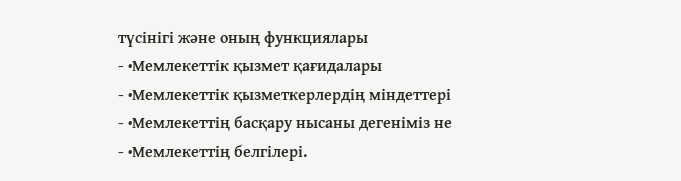түсiнiгi және оның функциялары
- •Мемлекеттік қызмет қағидалары
- •Мемлекеттік қызметкерлердің міндеттері
- •Мемлекеттің басқару нысаны дегеніміз не
- •Мемлекеттің белгілері.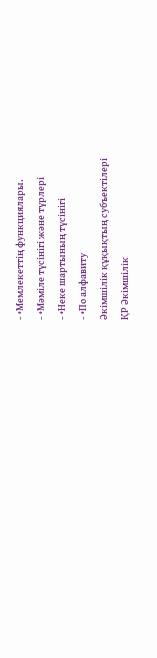- •Мемлекеттің функциялары.
- •Мәміле түсінігі және түрлері
- •Неке шартының түсінігі
- •По алфавиту
Әкімшілік құқықтың субъектілері
ҚР Әкімшілік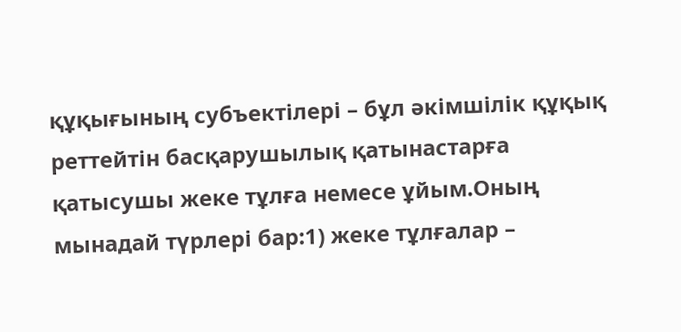құқығының субъектілері – бұл әкімшілік құқық реттейтін басқарушылық қатынастарға қатысушы жеке тұлға немесе ұйым.Оның мынадай түрлері бар:1) жеке тұлғалар –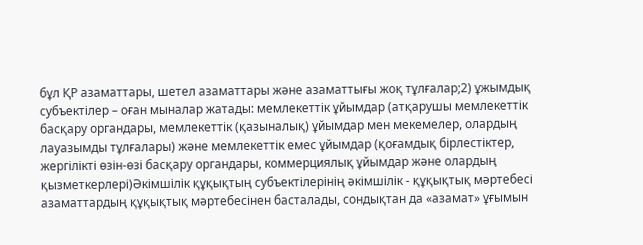бұл ҚР азаматтары, шетел азаматтары және азаматтығы жоқ тұлғалар;2) ұжымдық субъектілер – оған мыналар жатады: мемлекеттік ұйымдар (атқарушы мемлекеттік басқару органдары, мемлекеттік (қазыналық) ұйымдар мен мекемелер, олардың лауазымды тұлғалары) және мемлекеттік емес ұйымдар (қоғамдық бірлестіктер, жергілікті өзін-өзі басқару органдары, коммерциялық ұйымдар және олардың қызметкерлері)Әкімшілік құқықтың субъектілерінің әкімшілік - құқықтық мәртебесі азаматтардың құқықтық мәртебесінен басталады, сондықтан да «азамат» ұғымын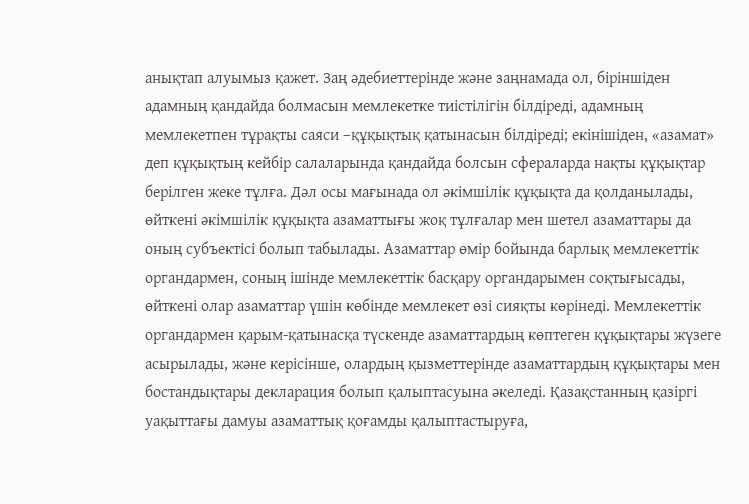анықтап алуымыз қажет. Заң әдебиеттерінде және заңнамада ол, біріншіден адамның қандайда болмасын мемлекетке тиістілігін білдіреді, адамның мемлекетпен тұрақты саяси –құқықтық қатынасын білдіреді; екінішіден, «азамат» деп құқықтың кейбір салаларында қандайда болсын сфераларда нақты құқықтар берілген жеке тұлға. Дәл осы мағынада ол әкімшілік құқықта да қолданылады, өйткені әкімшілік құқықта азаматтығы жоқ тұлғалар мен шетел азаматтары да оның субъектісі болып табылады. Азаматтар өмір бойында барлық мемлекеттік органдармен, соның ішінде мемлекеттік басқару органдарымен соқтығысады, өйткені олар азаматтар үшін көбінде мемлекет өзі сияқты көрінеді. Мемлекеттік органдармен қарым-қатынасқа түскенде азаматтардың көптеген құқықтары жүзеге асырылады, және керісінше, олардың қызметтерінде азаматтардың құқықтары мен бостандықтары декларация болып қалыптасуына әкеледі. Қазақстанның қазіргі уақыттағы дамуы азаматтық қоғамды қалыптастыруға,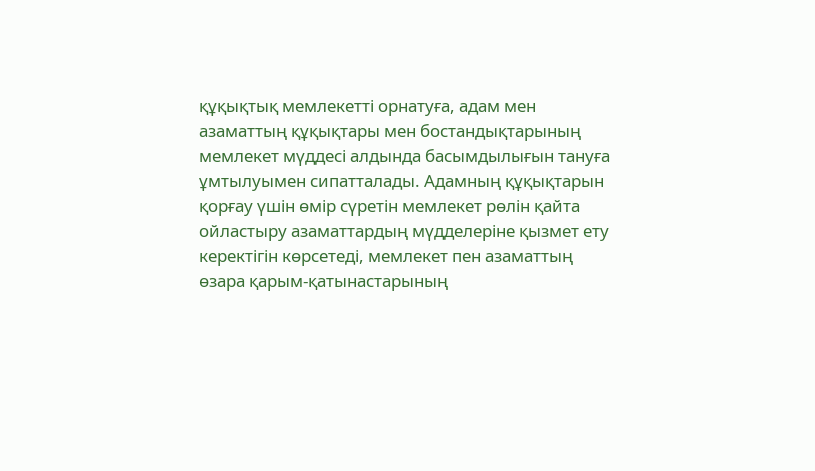құқықтық мемлекетті орнатуға, адам мен азаматтың құқықтары мен бостандықтарының мемлекет мүддесі алдында басымдылығын тануға ұмтылуымен сипатталады. Адамның құқықтарын қорғау үшін өмір сүретін мемлекет рөлін қайта ойластыру азаматтардың мүдделеріне қызмет ету керектігін көрсетеді, мемлекет пен азаматтың өзара қарым-қатынастарының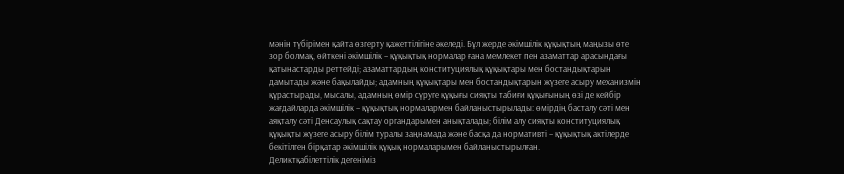мәнін түбірімен қайта өзгерту қажеттілігіне әкеледі. Бұл жерде әкімшілік құқықтың маңызы өте зор болмақ, өйткені әкімшілік – құқықтық нормалар ғана мемлекет пен азаматтар арасындағы қатынастарды реттейді; азаматтардың конституциялық құқықтары мен бостандықтарын дамытады және бақылайды; адамның құқықтары мен бостандықтарын жүзеге асыру механизмін құрастырады, мысалы, адамның өмір сүруге құқығы сияқты табиғи құқығының өзі де кейбір жағдайларда әкімшілік – құқықтық нормалармен байланыстырылады: өмірдің басталу сәті мен аяқталу сәті Денсаулық сақтау органдарымен анықталады; білім алу сияқты конституциялық құқықты жүзеге асыру білім туралы заңнамада және басқа да нормативті – құқықтық актілерде бекітілген бірқатар әкімшілік құқық нормаларымен байланыстырылған.
Деликтқабілеттілік дегеніміз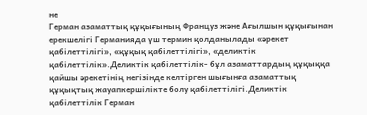не
Герман азаматтық құқығының Француз және Ағылшын құқығынан ерекшелігі Германияда үш термин қолданылады «әрекет қабілеттілігі», «құқық қабілеттілігі», «деликтік қабілеттілік».Деликтік қабілеттілік- бұл азаматтардың құқыққа қайшы әрекетінің негізінде келтірген шығынға азаматтық құқықтық жауапкершілікте болу қабілеттілігі.Деликтік қабілеттілік Герман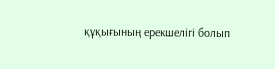құқығының ерекшелігі болып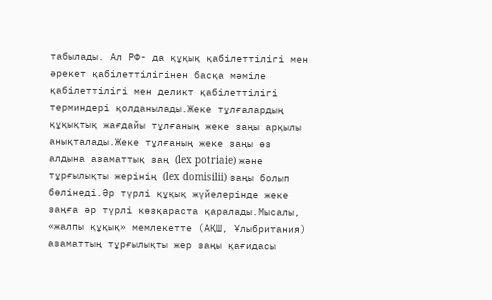табылады. Ал РФ- да құқық қабілеттілігі мен әрекет қабілеттілігінен басқа мәміле қабілеттілігі мен деликт қабілеттілігі терминдері қолданылады.Жеке тұлғалардың құқықтық жағдайы тұлғаның жеке заңы арқылы анықталады.Жеке тұлғаның жеке заңы өз алдына азаматтық заң (lex potriaie) және тұрғылықты жерінің (lex domisilii) заңы болып бөлінеді.Әр түрлі құқық жүйелерінде жеке заңға әр түрлі көзқараста қаралады.Мысалы, «жалпы құқық» мемлекетте (АҚШ, Ұлыбритания) азаматтың тұрғылықты жер заңы қағидасы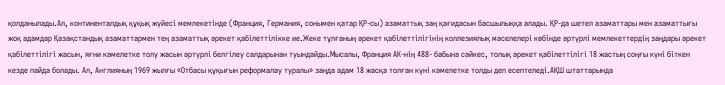қолданылады.Ал, континенталдық құқық жүйесі мемлекетінде (Франция, Германия, сонымен қатар ҚР-сы) азаматтық заң қағидасын басшылыққа алады. ҚР-да шетел азаматтары мен азаматтығы жоқ адамдар Қазақстандық азаматтармен тең азаматтық әрекет қабілеттілікке ие.Жеке тұлғаның әрекет қабілеттілігінің коллезиялық мәселелері көбінде әртүрлі мемлекеттердің заңдары әрекет қабілеттілігі жасын, яғни кәмелетке толу жасын әртүрлі белгілеу салдарынан туындайды.Мысалы, Франция АК-нің 488- бабына сәйкес, толық әрекет қабілеттілігі 18 жастың соңғы күні біткен кезде пайда болады. Ал, Англияның 1969 жылғы «Отбасы құқығын реформалау туралы» заңда адам 18 жасқа толған күні кәмелетке толды деп есептеледі.АҚШ штаттарында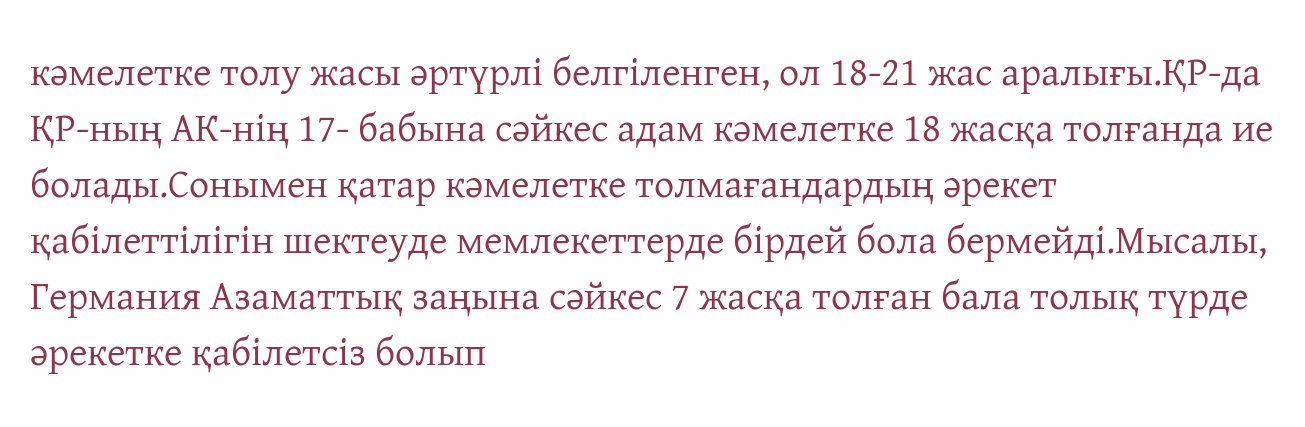кәмелетке толу жасы әртүрлі белгіленген, ол 18-21 жас аралығы.ҚР-да ҚР-ның АК-нің 17- бабына сәйкес адам кәмелетке 18 жасқа толғанда ие болады.Сонымен қатар кәмелетке толмағандардың әрекет қабілеттілігін шектеуде мемлекеттерде бірдей бола бермейді.Мысалы, Германия Азаматтық заңына сәйкес 7 жасқа толған бала толық түрде әрекетке қабілетсіз болып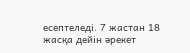есептеледі. 7 жастан 18 жасқа дейін әрекет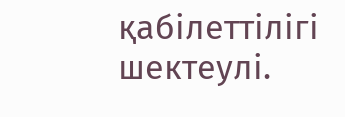қабілеттілігі шектеулі.